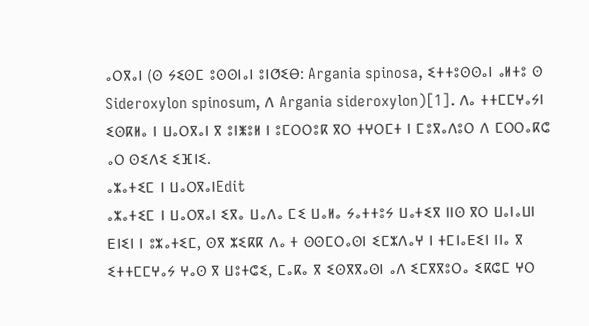ⴰⵔⴳⴰⵏ (ⵙ ⵢⵉⵙⵎ ⵓⵙⵙⵏⴰⵏ ⵓⵏⵚⵉⴱ: Argania spinosa, ⵉⵜⵜⵓⵙⵙⴰⵏ ⴰⵍⵜⵓ ⵙ Sideroxylon spinosum, ⴷ Argania sideroxylon)[1]. ⴷⴰ ⵜⵜⵎⵎⵖⴰⵢⵏ ⵉⵙⴽⵍⴰ ⵏ ⵡⴰⵔⴳⴰⵏ ⴳ ⵓⵏⵥⵓⵍ ⵏ ⵓⵎⵔⵔⵓⴽ ⴳⵔ ⵜⵖⵔⵎⵜ ⵏ ⵎⵓⴳⴰⴷⵓⵔ ⴷ ⵎⵔⵔⴰⴽⵛ ⴰⵔ ⵙⵉⴷⵉ ⵉⴼⵏⵉ.
ⴰⵣⴰⵜⵉⵎ ⵏ ⵡⴰⵔⴳⴰⵏEdit
ⴰⵣⴰⵜⵉⵎ ⵏ ⵡⴰⵔⴳⴰⵏ ⵉⴳⴰ ⵡⴰⴷⴰ ⵎⵉ ⵡⴰⵍⴰ ⵢⴰⵜⵜⵓⵢ ⵡⴰⵜⵉⴳ ⵏⵏⵙ ⴳⵔ ⵡⴰⵏⴰⵡⵏ ⴹⵏⵉⵏ ⵏ ⵓⵣⴰⵜⵉⵎ, ⵙⴳ ⵣⵉⴽⴽ ⴷⴰ ⵜ ⵙⵙⵎⵔⴰⵙⵏ ⵉⵎⵣⴷⴰⵖ ⵏ ⵜⵎⵏⴰⴹⵉⵏ ⵏⵏⴰ ⴳ ⵉⵜⵜⵎⵎⵖⴰⵢ ⵖⴰⵙ ⴳ ⵡⵓⵜⵛⵉ, ⵎⴰⴽⴰ ⴳ ⵉⵙⴳⴳⴰⵙⵏ ⴰⴷ ⵉⵎⴳⴳⵓⵔⴰ ⵉⴽⵛⵎ ⵖⵔ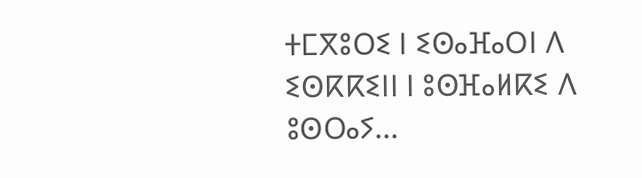ⵜⵎⴳⵓⵔⵉ ⵏ ⵉⵙⴰⴼⴰⵔⵏ ⴷ ⵉⵙⴽⴽⵉⵏⵏ ⵏ ⵓⵙⴼⴰⵍⴽⵉ ⴷ ⵓⵙⵔⴰⵢ...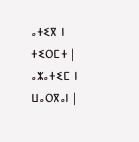ⴰⵜⵉⴳ ⵏ ⵜⵉⵔⵎⵜ | ⴰⵣⴰⵜⵉⵎ ⵏ ⵡⴰⵔⴳⴰⵏ |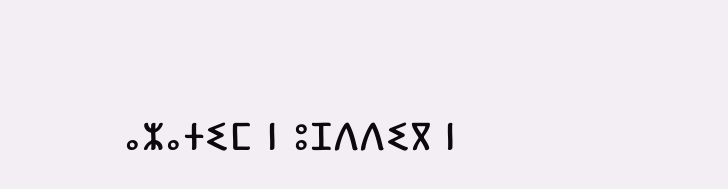ⴰⵣⴰⵜⵉⵎ ⵏ ⵓⵊⴷⴷⵉⴳ ⵏ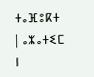ⵜⴰⴼⵓⴽⵜ | ⴰⵣⴰⵜⵉⵎ ⵏ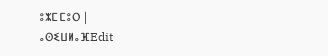ⵓⵣⵎⵎⵓⵔ |
ⴰⵙⵉⵡⵍⴰⴼEdit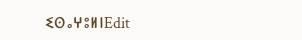ⵉⵙⴰⵖⵓⵍⵏEdit